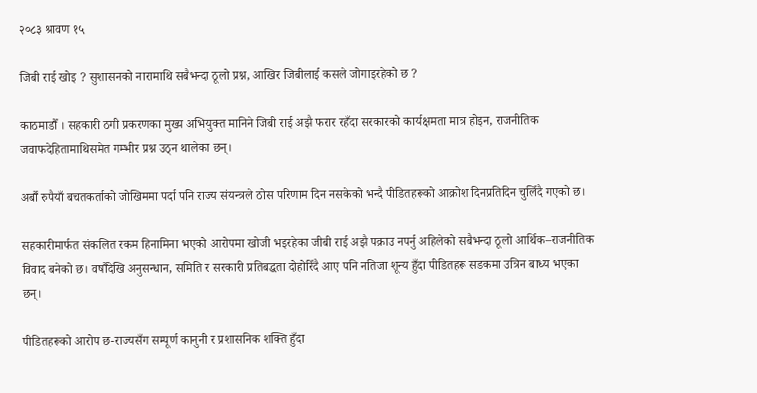२०८३ श्रावण १५

जिबी राई खोइ ? सुशासनको नारामाथि सबैभन्दा ठूलो प्रश्न, आखिर जिबीलाई कसले जोगाइरहेको छ ?

काठमाडौँ । सहकारी ठगी प्रकरणका मुख्य अभियुक्त मानिने जिबी राई अझै फरार रहँदा सरकारको कार्यक्षमता मात्र होइन, राजनीतिक जवाफदेहितामाथिसमेत गम्भीर प्रश्न उठ्न थालेका छन्।

अर्बौं रुपैयाँ बचतकर्ताको जोखिममा पर्दा पनि राज्य संयन्त्रले ठोस परिणाम दिन नसकेको भन्दै पीडितहरूको आक्रोश दिनप्रतिदिन चुलिँदै गएको छ।

सहकारीमार्फत संकलित रकम हिनामिना भएको आरोपमा खोजी भइरहेका जीबी राई अझै पक्राउ नपर्नु अहिलेको सबैभन्दा ठूलो आर्थिक–राजनीतिक विवाद बनेको छ। वर्षौंदेखि अनुसन्धान, समिति र सरकारी प्रतिबद्धता दोहोरिँदै आए पनि नतिजा शून्य हुँदा पीडितहरू सडकमा उत्रिन बाध्य भएका छन्।

पीडितहरूको आरोप छ-राज्यसँग सम्पूर्ण कानुनी र प्रशासनिक शक्ति हुँदा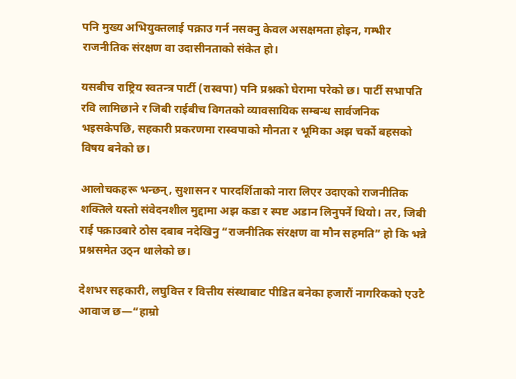पनि मुख्य अभियुक्तलाई पक्राउ गर्न नसक्नु केवल असक्षमता होइन, गम्भीर राजनीतिक संरक्षण वा उदासीनताको संकेत हो।

यसबीच राष्ट्रिय स्वतन्त्र पार्टी (रास्वपा) पनि प्रश्नको घेरामा परेको छ। पार्टी सभापति रवि लामिछाने र जिबी राईबीच विगतको व्यावसायिक सम्बन्ध सार्वजनिक भइसकेपछि, सहकारी प्रकरणमा रास्वपाको मौनता र भूमिका अझ चर्को बहसको विषय बनेको छ।

आलोचकहरू भन्छन्, सुशासन र पारदर्शिताको नारा लिएर उदाएको राजनीतिक शक्तिले यस्तो संवेदनशील मुद्दामा अझ कडा र स्पष्ट अडान लिनुपर्ने थियो। तर, जिबी राई पक्राउबारे ठोस दबाब नदेखिनु “राजनीतिक संरक्षण वा मौन सहमति” हो कि भन्ने प्रश्नसमेत उठ्न थालेको छ।

देशभर सहकारी, लघुवित्त र वित्तीय संस्थाबाट पीडित बनेका हजारौं नागरिकको एउटै आवाज छ—“हाम्रो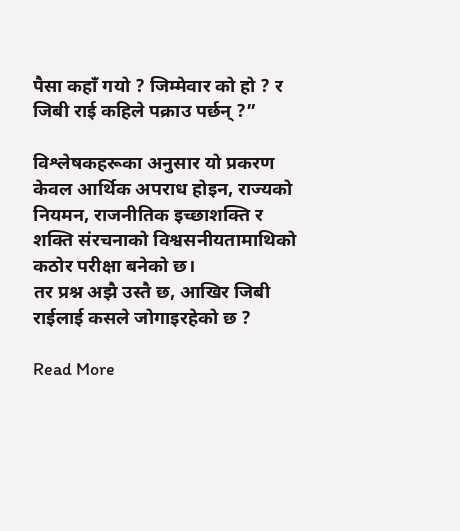पैसा कहाँ गयो ? जिम्मेवार को हो ? र जिबी राई कहिले पक्राउ पर्छन् ?”

विश्लेषकहरूका अनुसार यो प्रकरण केवल आर्थिक अपराध होइन, राज्यको नियमन, राजनीतिक इच्छाशक्ति र शक्ति संरचनाको विश्वसनीयतामाथिको कठोर परीक्षा बनेको छ।
तर प्रश्न अझै उस्तै छ, आखिर जिबी राईलाई कसले जोगाइरहेको छ ?

Read More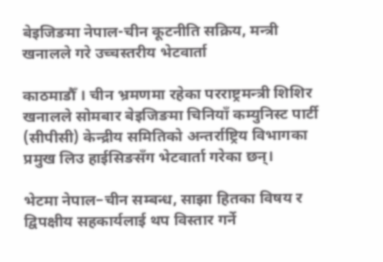बेइजिङमा नेपाल-चीन कूटनीति सक्रिय, मन्त्री खनालले गरे उच्चस्तरीय भेटवार्ता

काठमाडौँ । चीन भ्रमणमा रहेका परराष्ट्रमन्त्री शिशिर खनालले सोमबार बेइजिङमा चिनियाँ कम्युनिस्ट पार्टी (सीपीसी) केन्द्रीय समितिको अन्तर्राष्ट्रिय विभागका प्रमुख लिउ हाईसिङसँग भेटवार्ता गरेका छन्।

भेटमा नेपाल–चीन सम्बन्ध, साझा हितका विषय र द्विपक्षीय सहकार्यलाई थप विस्तार गर्ने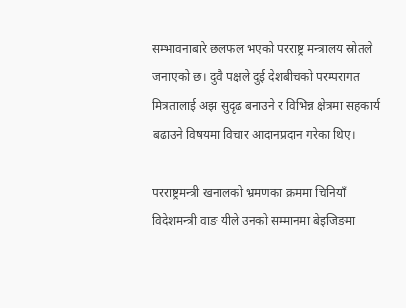सम्भावनाबारे छलफल भएको परराष्ट्र मन्त्रालय स्रोतले जनाएको छ। दुवै पक्षले दुई देशबीचको परम्परागत मित्रतालाई अझ सुदृढ बनाउने र विभिन्न क्षेत्रमा सहकार्य बढाउने विषयमा विचार आदानप्रदान गरेका थिए।

परराष्ट्रमन्त्री खनालको भ्रमणका क्रममा चिनियाँ विदेशमन्त्री वाङ यीले उनको सम्मानमा बेइजिङमा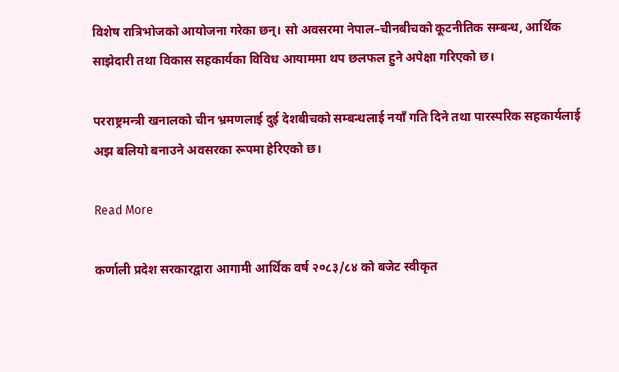विशेष रात्रिभोजको आयोजना गरेका छन्। सो अवसरमा नेपाल–चीनबीचको कूटनीतिक सम्बन्ध, आर्थिक साझेदारी तथा विकास सहकार्यका विविध आयाममा थप छलफल हुने अपेक्षा गरिएको छ।

परराष्ट्रमन्त्री खनालको चीन भ्रमणलाई दुई देशबीचको सम्बन्धलाई नयाँ गति दिने तथा पारस्परिक सहकार्यलाई अझ बलियो बनाउने अवसरका रूपमा हेरिएको छ।

Read More

कर्णाली प्रदेश सरकारद्वारा आगामी आर्थिक वर्ष २०८३/८४ को बजेट स्वीकृत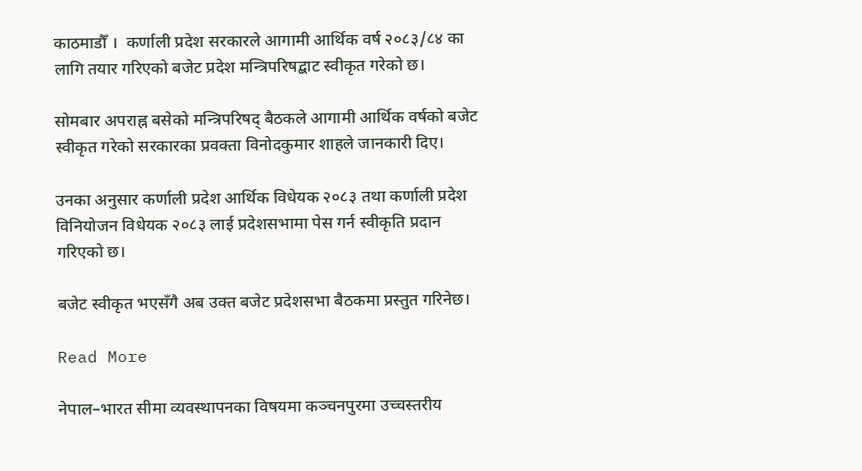काठमाडौँ ।  कर्णाली प्रदेश सरकारले आगामी आर्थिक वर्ष २०८३/८४ का लागि तयार गरिएको बजेट प्रदेश मन्त्रिपरिषद्बाट स्वीकृत गरेको छ।

सोमबार अपराह्न बसेको मन्त्रिपरिषद् बैठकले आगामी आर्थिक वर्षको बजेट स्वीकृत गरेको सरकारका प्रवक्ता विनोदकुमार शाहले जानकारी दिए।

उनका अनुसार कर्णाली प्रदेश आर्थिक विधेयक २०८३ तथा कर्णाली प्रदेश विनियोजन विधेयक २०८३ लाई प्रदेशसभामा पेस गर्न स्वीकृति प्रदान गरिएको छ।

बजेट स्वीकृत भएसँगै अब उक्त बजेट प्रदेशसभा बैठकमा प्रस्तुत गरिनेछ।

Read More

नेपाल–भारत सीमा व्यवस्थापनका विषयमा कञ्चनपुरमा उच्चस्तरीय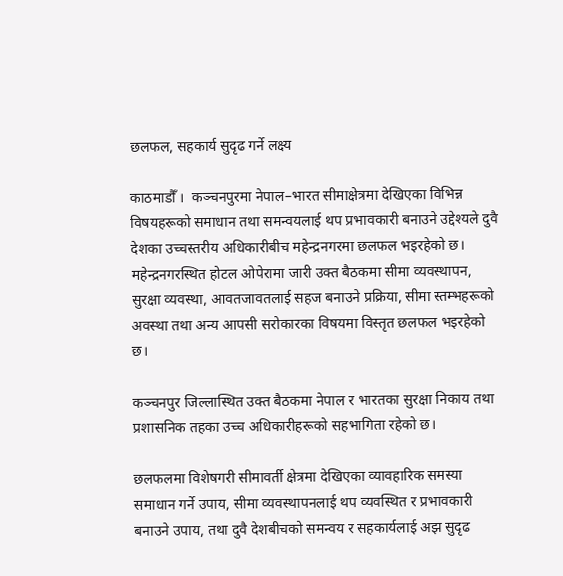छलफल, सहकार्य सुदृढ गर्ने लक्ष्य

काठमाडौँ ।  कञ्चनपुरमा नेपाल–भारत सीमाक्षेत्रमा देखिएका विभिन्न विषयहरूको समाधान तथा समन्वयलाई थप प्रभावकारी बनाउने उद्देश्यले दुवै देशका उच्चस्तरीय अधिकारीबीच महेन्द्रनगरमा छलफल भइरहेको छ। महेन्द्रनगरस्थित होटल ओपेरामा जारी उक्त बैठकमा सीमा व्यवस्थापन, सुरक्षा व्यवस्था, आवतजावतलाई सहज बनाउने प्रक्रिया, सीमा स्तम्भहरूको अवस्था तथा अन्य आपसी सरोकारका विषयमा विस्तृत छलफल भइरहेको छ।

कञ्चनपुर जिल्लास्थित उक्त बैठकमा नेपाल र भारतका सुरक्षा निकाय तथा प्रशासनिक तहका उच्च अधिकारीहरूको सहभागिता रहेको छ।

छलफलमा विशेषगरी सीमावर्ती क्षेत्रमा देखिएका व्यावहारिक समस्या समाधान गर्ने उपाय, सीमा व्यवस्थापनलाई थप व्यवस्थित र प्रभावकारी बनाउने उपाय, तथा दुवै देशबीचको समन्वय र सहकार्यलाई अझ सुदृढ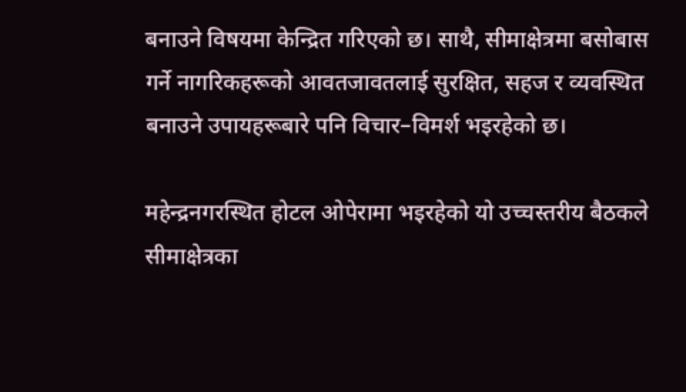बनाउने विषयमा केन्द्रित गरिएको छ। साथै, सीमाक्षेत्रमा बसोबास गर्ने नागरिकहरूको आवतजावतलाई सुरक्षित, सहज र व्यवस्थित बनाउने उपायहरूबारे पनि विचार–विमर्श भइरहेको छ।

महेन्द्रनगरस्थित होटल ओपेरामा भइरहेको यो उच्चस्तरीय बैठकले सीमाक्षेत्रका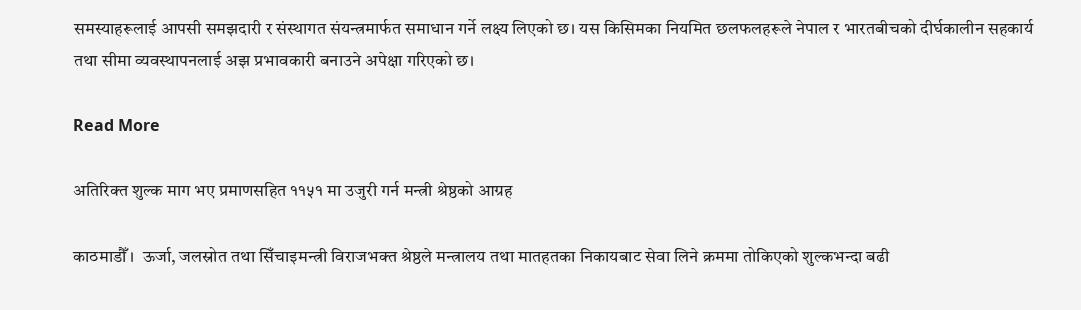समस्याहरूलाई आपसी समझदारी र संस्थागत संयन्त्रमार्फत समाधान गर्ने लक्ष्य लिएको छ। यस किसिमका नियमित छलफलहरूले नेपाल र भारतबीचको दीर्घकालीन सहकार्य तथा सीमा व्यवस्थापनलाई अझ प्रभावकारी बनाउने अपेक्षा गरिएको छ।

Read More

अतिरिक्त शुल्क माग भए प्रमाणसहित ११५१ मा उजुरी गर्न मन्त्री श्रेष्ठको आग्रह

काठमाडौँ ।  ऊर्जा, जलस्रोत तथा सिँचाइमन्त्री विराजभक्त श्रेष्ठले मन्त्रालय तथा मातहतका निकायबाट सेवा लिने क्रममा तोकिएको शुल्कभन्दा बढी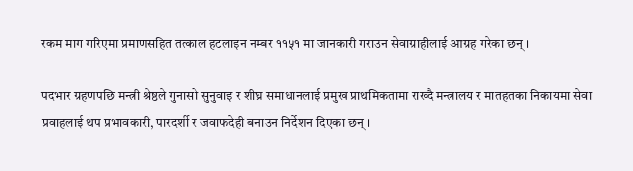रकम माग गरिएमा प्रमाणसहित तत्काल हटलाइन नम्बर ११५१ मा जानकारी गराउन सेवाग्राहीलाई आग्रह गरेका छन् ।

पदभार ग्रहणपछि मन्त्री श्रेष्ठले गुनासो सुनुवाइ र शीघ्र समाधानलाई प्रमुख प्राथमिकतामा राख्दै मन्त्रालय र मातहतका निकायमा सेवा प्रवाहलाई थप प्रभावकारी, पारदर्शी र जवाफदेही बनाउन निर्देशन दिएका छन् ।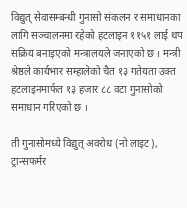विद्युत् सेवासम्बन्धी गुनासो संकलन र समाधानका लागि सञ्चालनमा रहेको हटलाइन ११५१ लाई थप सक्रिय बनाइएको मन्त्रालयले जनाएको छ । मन्त्री श्रेष्ठले कार्यभार सम्हालेको चैत १३ गतेयता उक्त हटलाइनमार्फत १३ हजार ८८ वटा गुनासोको समाधान गरिएको छ ।

ती गुनासोमध्ये विद्युत् अवरोध (नो लाइट), ट्रान्सफर्मर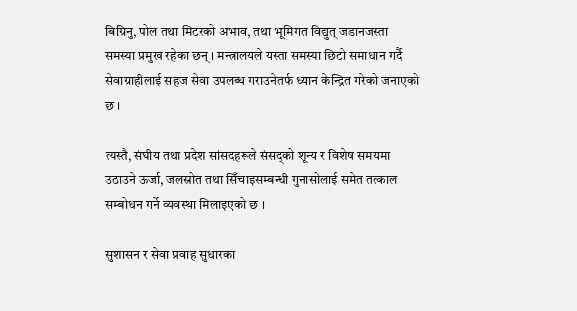बिग्रिनु, पोल तथा मिटरको अभाव, तथा भूमिगत विद्युत् जडानजस्ता समस्या प्रमुख रहेका छन् । मन्त्रालयले यस्ता समस्या छिटो समाधान गर्दै सेवाग्राहीलाई सहज सेवा उपलब्ध गराउनेतर्फ ध्यान केन्द्रित गरेको जनाएको छ ।

त्यस्तै, संघीय तथा प्रदेश सांसदहरूले संसद्को शून्य र विशेष समयमा उठाउने ऊर्जा, जलस्रोत तथा सिँचाइसम्बन्धी गुनासोलाई समेत तत्काल सम्बोधन गर्ने व्यवस्था मिलाइएको छ ।

सुशासन र सेवा प्रवाह सुधारका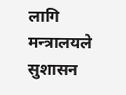लागि मन्त्रालयले सुशासन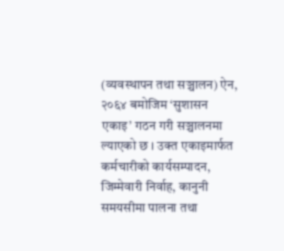(व्यवस्थापन तथा सञ्चालन) ऐन, २०६४ बमोजिम ‘सुशासन एकाइ’ गठन गरी सञ्चालनमा ल्याएको छ । उक्त एकाइमार्फत कर्मचारीको कार्यसम्पादन, जिम्मेवारी निर्वाह, कानुनी समयसीमा पालना तथा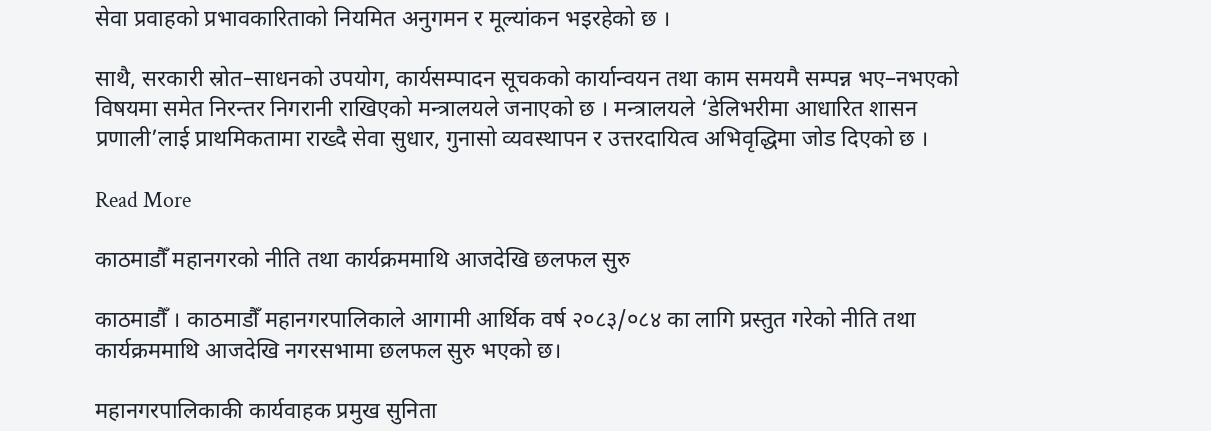सेवा प्रवाहको प्रभावकारिताको नियमित अनुगमन र मूल्यांकन भइरहेको छ ।

साथै, सरकारी स्रोत–साधनको उपयोग, कार्यसम्पादन सूचकको कार्यान्वयन तथा काम समयमै सम्पन्न भए–नभएको विषयमा समेत निरन्तर निगरानी राखिएको मन्त्रालयले जनाएको छ । मन्त्रालयले ‘डेलिभरीमा आधारित शासन प्रणाली’लाई प्राथमिकतामा राख्दै सेवा सुधार, गुनासो व्यवस्थापन र उत्तरदायित्व अभिवृद्धिमा जोड दिएको छ ।

Read More

काठमाडौँ महानगरको नीति तथा कार्यक्रममाथि आजदेखि छलफल सुरु

काठमाडौँ । काठमाडौँ महानगरपालिकाले आगामी आर्थिक वर्ष २०८३/०८४ का लागि प्रस्तुत गरेको नीति तथा कार्यक्रममाथि आजदेखि नगरसभामा छलफल सुरु भएको छ।

महानगरपालिकाकी कार्यवाहक प्रमुख सुनिता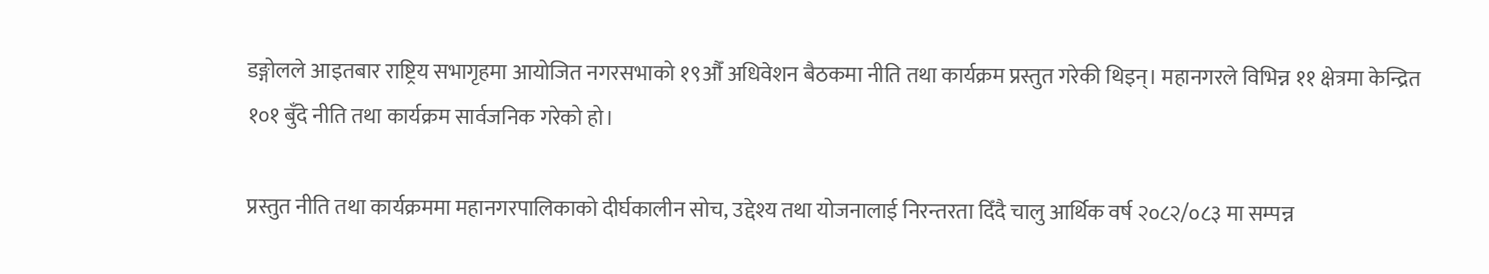डङ्गोलले आइतबार राष्ट्रिय सभागृहमा आयोजित नगरसभाको १९औँ अधिवेशन बैठकमा नीति तथा कार्यक्रम प्रस्तुत गरेकी थिइन्। महानगरले विभिन्न ११ क्षेत्रमा केन्द्रित १०१ बुँदे नीति तथा कार्यक्रम सार्वजनिक गरेको हो।

प्रस्तुत नीति तथा कार्यक्रममा महानगरपालिकाको दीर्घकालीन सोच, उद्देश्य तथा योजनालाई निरन्तरता दिँदै चालु आर्थिक वर्ष २०८२/०८३ मा सम्पन्न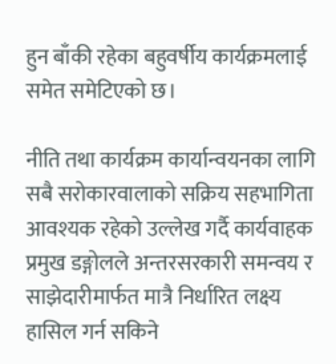हुन बाँकी रहेका बहुवर्षीय कार्यक्रमलाई समेत समेटिएको छ।

नीति तथा कार्यक्रम कार्यान्वयनका लागि सबै सरोकारवालाको सक्रिय सहभागिता आवश्यक रहेको उल्लेख गर्दै कार्यवाहक प्रमुख डङ्गोलले अन्तरसरकारी समन्वय र साझेदारीमार्फत मात्रै निर्धारित लक्ष्य हासिल गर्न सकिने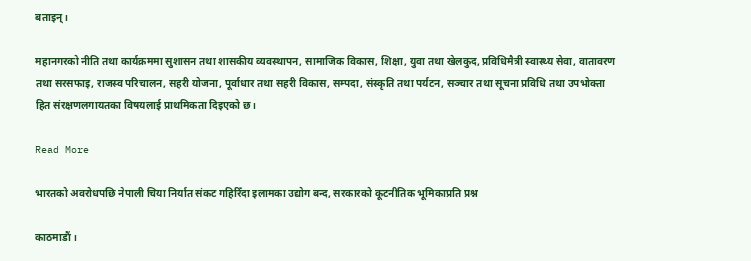बताइन्।

महानगरको नीति तथा कार्यक्रममा सुशासन तथा शासकीय व्यवस्थापन, सामाजिक विकास, शिक्षा, युवा तथा खेलकुद, प्रविधिमैत्री स्वास्थ्य सेवा, वातावरण तथा सरसफाइ, राजस्व परिचालन, सहरी योजना, पूर्वाधार तथा सहरी विकास, सम्पदा, संस्कृति तथा पर्यटन, सञ्चार तथा सूचना प्रविधि तथा उपभोक्ता हित संरक्षणलगायतका विषयलाई प्राथमिकता दिइएको छ।

Read More

भारतको अवरोधपछि नेपाली चिया निर्यात संकट गहिरिँदा इलामका उद्योग बन्द, सरकारको कूटनीतिक भूमिकाप्रति प्रश्न

काठमाडौं ।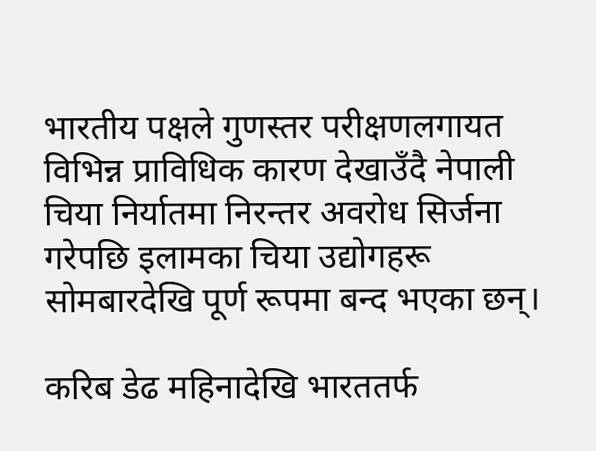भारतीय पक्षले गुणस्तर परीक्षणलगायत विभिन्न प्राविधिक कारण देखाउँदै नेपाली चिया निर्यातमा निरन्तर अवरोध सिर्जना गरेपछि इलामका चिया उद्योगहरू सोमबारदेखि पूर्ण रूपमा बन्द भएका छन्।

करिब डेढ महिनादेखि भारततर्फ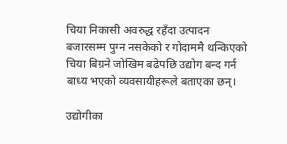चिया निकासी अवरुद्ध रहँदा उत्पादन बजारसम्म पुग्न नसकेको र गोदाममै थन्किएको चिया बिग्रने जोखिम बढेपछि उद्योग बन्द गर्न बाध्य भएको व्यवसायीहरूले बताएका छन्।

उद्योगीका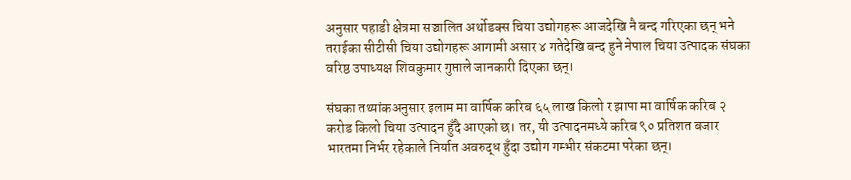अनुसार पहाडी क्षेत्रमा सञ्चालित अर्थोडक्स चिया उद्योगहरू आजदेखि नै बन्द गरिएका छन् भने तराईका सीटीसी चिया उद्योगहरू आगामी असार ४ गतेदेखि बन्द हुने नेपाल चिया उत्पादक संघका वरिष्ठ उपाध्यक्ष शिवकुमार गुप्ताले जानकारी दिएका छन्।

संघका तथ्यांकअनुसार इलाम मा वार्षिक करिब ६५ लाख किलो र झापा मा वार्षिक करिब २ करोड किलो चिया उत्पादन हुँदै आएको छ। तर, यी उत्पादनमध्ये करिब ९० प्रतिशत बजार भारतमा निर्भर रहेकाले निर्यात अवरुद्ध हुँदा उद्योग गम्भीर संकटमा परेका छन्।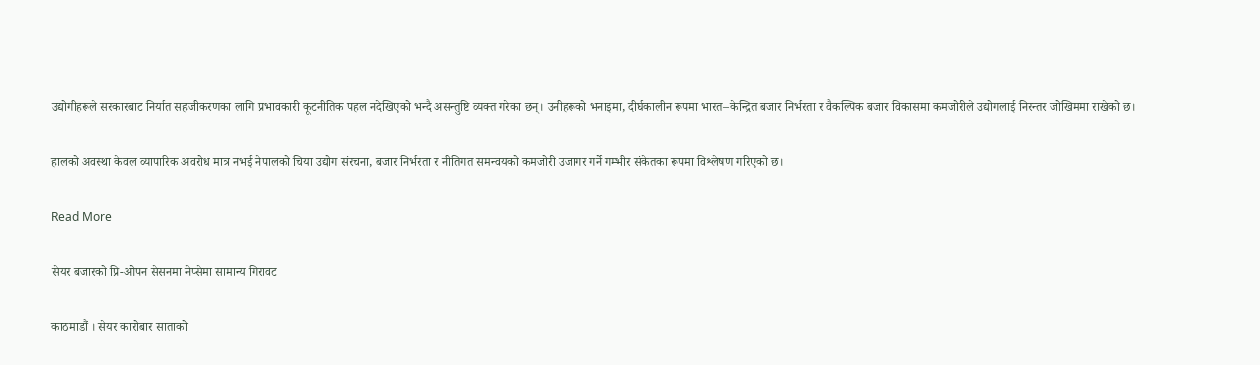उद्योगीहरूले सरकारबाट निर्यात सहजीकरणका लागि प्रभावकारी कूटनीतिक पहल नदेखिएको भन्दै असन्तुष्टि व्यक्त गरेका छन्। उनीहरूको भनाइमा, दीर्घकालीन रूपमा भारत–केन्द्रित बजार निर्भरता र वैकल्पिक बजार विकासमा कमजोरीले उद्योगलाई निरन्तर जोखिममा राखेको छ।

हालको अवस्था केवल व्यापारिक अवरोध मात्र नभई नेपालको चिया उद्योग संरचना, बजार निर्भरता र नीतिगत समन्वयको कमजोरी उजागर गर्ने गम्भीर संकेतका रूपमा विश्लेषण गरिएको छ।

Read More

सेयर बजारको प्रि-ओपन सेसनमा नेप्सेमा सामान्य गिरावट

काठमाडौं । सेयर कारोबार साताको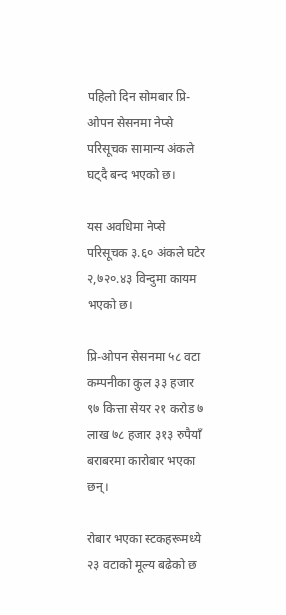पहिलो दिन सोमबार प्रि-ओपन सेसनमा नेप्से परिसूचक सामान्य अंकले घट्दै बन्द भएको छ।

यस अवधिमा नेप्से परिसूचक ३.६० अंकले घटेर २,७२०.४३ विन्दुमा कायम भएको छ।

प्रि-ओपन सेसनमा ५८ वटा कम्पनीका कुल ३३ हजार ९७ कित्ता सेयर २१ करोड ७ लाख ७८ हजार ३१३ रुपैयाँ बराबरमा कारोबार भएका छन्।

रोबार भएका स्टकहरूमध्ये २३ वटाको मूल्य बढेको छ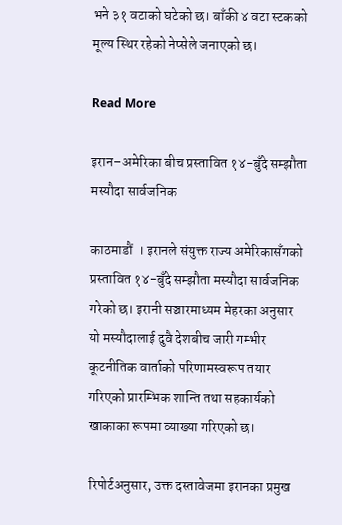भने ३१ वटाको घटेको छ। बाँकी ४ वटा स्टकको मूल्य स्थिर रहेको नेप्सेले जनाएको छ।

Read More

इरान–अमेरिका बीच प्रस्तावित १४-बुँदे सम्झौता मस्यौदा सार्वजनिक

काठमाडौं  । इरानले संयुक्त राज्य अमेरिकासँगको प्रस्तावित १४-बुँदे सम्झौता मस्यौदा सार्वजनिक गरेको छ। इरानी सञ्चारमाध्यम मेहरका अनुसार यो मस्यौदालाई दुवै देशबीच जारी गम्भीर कूटनीतिक वार्ताको परिणामस्वरूप तयार गरिएको प्रारम्भिक शान्ति तथा सहकार्यको खाकाका रूपमा व्याख्या गरिएको छ।

रिपोर्टअनुसार, उक्त दस्तावेजमा इरानका प्रमुख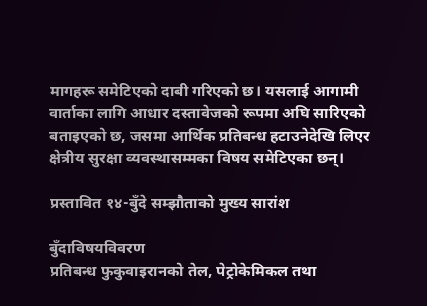मागहरू समेटिएको दाबी गरिएको छ। यसलाई आगामी वार्ताका लागि आधार दस्तावेजको रूपमा अघि सारिएको बताइएको छ, जसमा आर्थिक प्रतिबन्ध हटाउनेदेखि लिएर क्षेत्रीय सुरक्षा व्यवस्थासम्मका विषय समेटिएका छन्।

प्रस्तावित १४-बुँदे सम्झौताको मुख्य सारांश

बुँदाविषयविवरण
प्रतिबन्ध फुकुवाइरानको तेल, पेट्रोकेमिकल तथा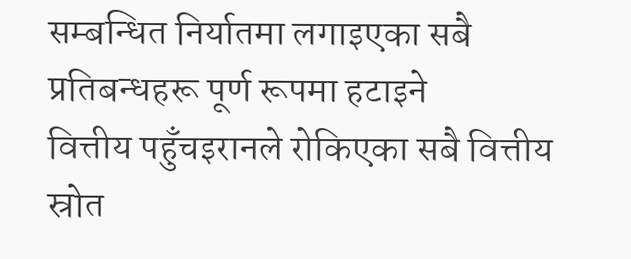सम्बन्धित निर्यातमा लगाइएका सबै प्रतिबन्धहरू पूर्ण रूपमा हटाइने
वित्तीय पहुँचइरानले रोकिएका सबै वित्तीय स्रोत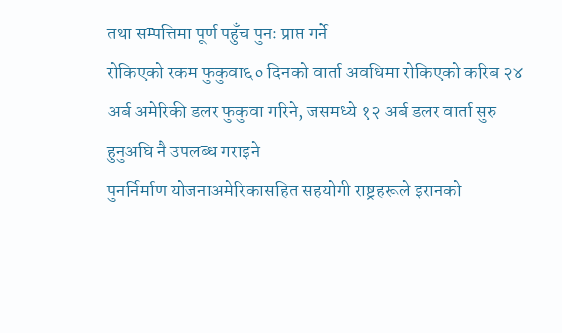तथा सम्पत्तिमा पूर्ण पहुँच पुनः प्राप्त गर्ने
रोकिएको रकम फुकुवा६० दिनको वार्ता अवधिमा रोकिएको करिब २४ अर्ब अमेरिकी डलर फुकुवा गरिने, जसमध्ये १२ अर्ब डलर वार्ता सुरु हुनुअघि नै उपलब्ध गराइने
पुनर्निर्माण योजनाअमेरिकासहित सहयोगी राष्ट्रहरूले इरानको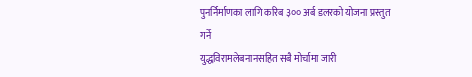पुनर्निर्माणका लागि करिब ३०० अर्ब डलरको योजना प्रस्तुत गर्ने
युद्धविरामलेबनानसहित सबै मोर्चामा जारी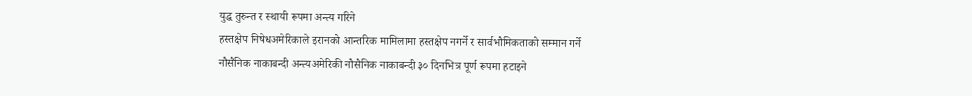युद्ध तुरुन्त र स्थायी रूपमा अन्त्य गरिने
हस्तक्षेप निषेधअमेरिकाले इरानको आन्तरिक मामिलामा हस्तक्षेप नगर्ने र सार्वभौमिकताको सम्मान गर्ने
नौसैनिक नाकाबन्दी अन्त्यअमेरिकी नौसैनिक नाकाबन्दी ३० दिनभित्र पूर्ण रूपमा हटाइने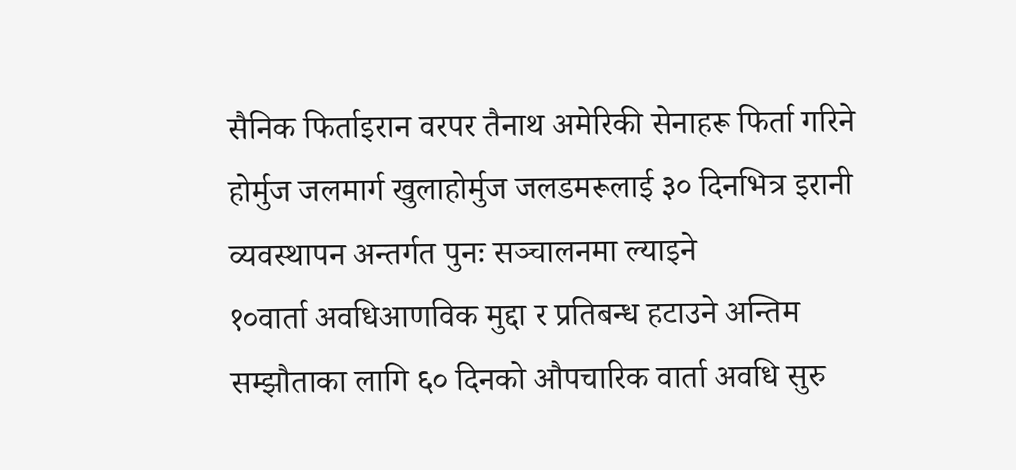सैनिक फिर्ताइरान वरपर तैनाथ अमेरिकी सेनाहरू फिर्ता गरिने
होर्मुज जलमार्ग खुलाहोर्मुज जलडमरूलाई ३० दिनभित्र इरानी व्यवस्थापन अन्तर्गत पुनः सञ्चालनमा ल्याइने
१०वार्ता अवधिआणविक मुद्दा र प्रतिबन्ध हटाउने अन्तिम सम्झौताका लागि ६० दिनको औपचारिक वार्ता अवधि सुरु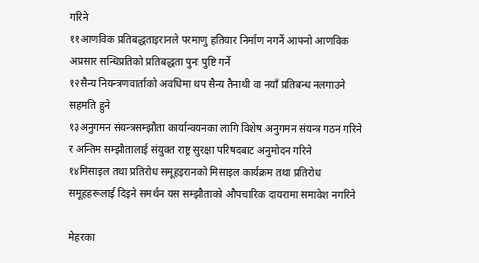गरिने
११आणविक प्रतिबद्धताइरानले परमाणु हतियार निर्माण नगर्ने आफ्नो आणविक अप्रसार सन्धिप्रतिको प्रतिबद्धता पुनः पुष्टि गर्ने
१२सैन्य नियन्त्रणवार्ताको अवधिमा थप सैन्य तैनाथी वा नयाँ प्रतिबन्ध नलगाउने सहमति हुने
१३अनुगमन संयन्त्रसम्झौता कार्यान्वयनका लागि विशेष अनुगमन संयन्त्र गठन गरिने र अन्तिम सम्झौतालाई संयुक्त राष्ट्र सुरक्षा परिषदबाट अनुमोदन गरिने
१४मिसाइल तथा प्रतिरोध समूहइरानको मिसाइल कार्यक्रम तथा प्रतिरोध समूहहरूलाई दिइने समर्थन यस सम्झौताको औपचारिक दायरामा समावेश नगरिने

मेहरका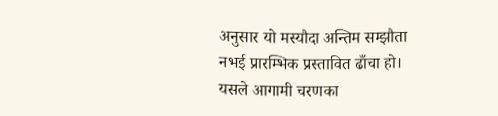अनुसार यो मस्यौदा अन्तिम सम्झौता नभई प्रारम्भिक प्रस्तावित ढाँचा हो। यसले आगामी चरणका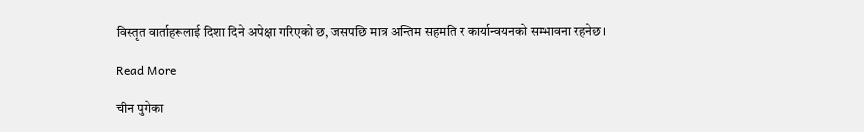विस्तृत वार्ताहरूलाई दिशा दिने अपेक्षा गरिएको छ, जसपछि मात्र अन्तिम सहमति र कार्यान्वयनको सम्भावना रहनेछ।

Read More

चीन पुगेका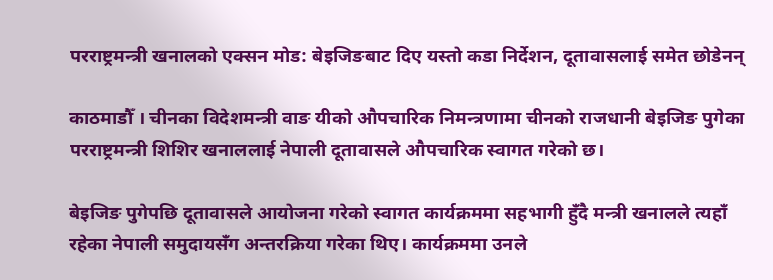परराष्ट्रमन्त्री खनालको एक्सन मोड: बेइजिङबाट दिए यस्तो कडा निर्देशन, दूतावासलाई समेत छोडेनन्

काठमाडौँ । चीनका विदेशमन्त्री वाङ यीको औपचारिक निमन्त्रणामा चीनको राजधानी बेइजिङ पुगेका परराष्ट्रमन्त्री शिशिर खनाललाई नेपाली दूतावासले औपचारिक स्वागत गरेको छ।

बेइजिङ पुगेपछि दूतावासले आयोजना गरेको स्वागत कार्यक्रममा सहभागी हुँदै मन्त्री खनालले त्यहाँ रहेका नेपाली समुदायसँग अन्तरक्रिया गरेका थिए। कार्यक्रममा उनले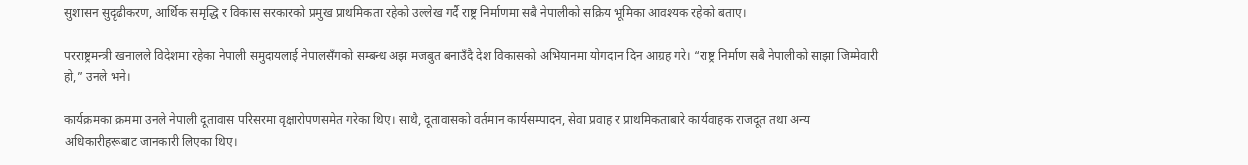सुशासन सुदृढीकरण, आर्थिक समृद्धि र विकास सरकारको प्रमुख प्राथमिकता रहेको उल्लेख गर्दै राष्ट्र निर्माणमा सबै नेपालीको सक्रिय भूमिका आवश्यक रहेको बताए।

परराष्ट्रमन्त्री खनालले विदेशमा रहेका नेपाली समुदायलाई नेपालसँगको सम्बन्ध अझ मजबुत बनाउँदै देश विकासको अभियानमा योगदान दिन आग्रह गरे। “राष्ट्र निर्माण सबै नेपालीको साझा जिम्मेवारी हो,” उनले भने।

कार्यक्रमका क्रममा उनले नेपाली दूतावास परिसरमा वृक्षारोपणसमेत गरेका थिए। साथै, दूतावासको वर्तमान कार्यसम्पादन, सेवा प्रवाह र प्राथमिकताबारे कार्यवाहक राजदूत तथा अन्य अधिकारीहरूबाट जानकारी लिएका थिए।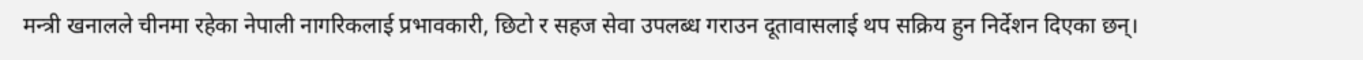मन्त्री खनालले चीनमा रहेका नेपाली नागरिकलाई प्रभावकारी, छिटो र सहज सेवा उपलब्ध गराउन दूतावासलाई थप सक्रिय हुन निर्देशन दिएका छन्।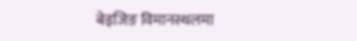बेइजिङ विमानस्थलमा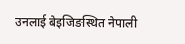उनलाई बेइजिङस्थित नेपाली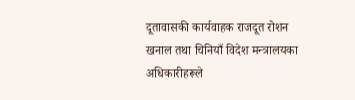दूतावासकी कार्यवाहक राजदूत रोशन खनाल तथा चिनियाँ विदेश मन्त्रालयका अधिकारीहरूले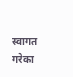स्वागत गरेका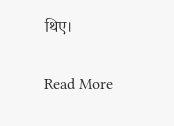थिए।

Read More